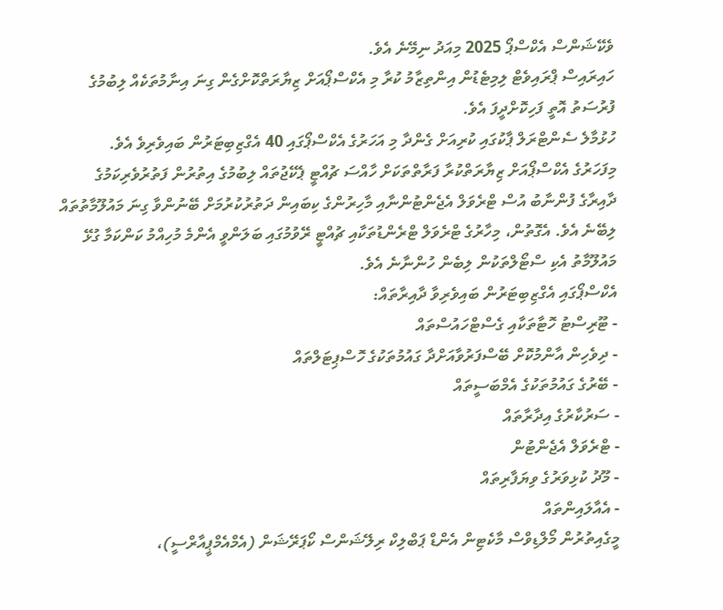ވެކޭޝަންސް އެކްސްޕޯ 2025 މިއަދު ނިމޭނެ އެވެ.
ހައިރައިސް ޕްރައިވެޓް ލިމިޓެޑުން އިންތިޒާމު ކުރާ މި އެކްސްޕޯއަށް ޒިޔާރަތްކޮށްގެން ގިނަ އިނާމުތަކެއް ލިބުމުގެ ފުރުސަތު އޮތީ ފަހިކޮށްދީފަ އެވެ.
ހުޅުމާލެ ސެންޓްރަލް ޕާކުގައި ކުރިއަށް ގެންދާ މި އަހަރުގެ އެކްސްޕޯގައި 40 އެގްޒިބިޓަރުން ބައިވެރިވެ އެވެ.
މިފަހަރުގެ އެކްސްޕޯއަށް ޒިޔާރަތްކުރާ ފަރާތްތަކަށް ހާއްސަ ޗުއްޓީ ޕެކޭޖުތައް ލިބުމުގެ އިތުރުން ފަތުރުވެރިކަމުގެ ދާއިރާގެ ފުންނާބު އުސް ޓްރެވަލް އެޖެންޓުންނާއި މާހިރުންގެ ކިބައިން ދަތުރުކުރުމަށް ބޭނުންވާ ގިނަ މައުލޫމާތުތައް ލިބޭނެ އެވެ. އެގޮތުން، މިހާރުގެ ޓްރެވަލް ޓްރެންޑުތަކާއި ޗުއްޓީ ރޭވުމުގައި ބަލަންވީ އެންމެ މުހިއްމު ކަންކަމާ ގުޅޭ މައުލޫމާތު އެކި ސްޓޯލްތަކުން ލިބެން ހުންނާނެ އެވެ.
އެކްސްޕޯގައި އެގްޒިބިޓަރުން ބައިވެރިވާ ދާއިރާތައް:
- ޓޫރިސްޓު ހޮޓާތަކާއި ގެސްޓްހައުސްތައް
- ދިވެހިން އާންމުކޮށް ބޭސްފަރުވާއަށްދާ ގައުމުތަކުގެ ހޮސްޕިޓަލްތައް
- ބޭރުގެ ގައުމުތަކުގެ އެމްބަސީތައް
- ސަރުކާރުގެ އިދާރާތައް
- ޓްރެވަލް އެޖެންޓުން
- މޫދު ކުޅިވަރުގެ ވިޔަފާރިތައް
- އެއާލައިންތައް
މީގެއިތުރުން މޯލްޑިވްސް މާކެޓިން އެންޑް ޕަބްލިކް ރިލޭޝަންސް ކޯޕަރޭޝަން (އެމްއެމްޕީއާރްސީ)،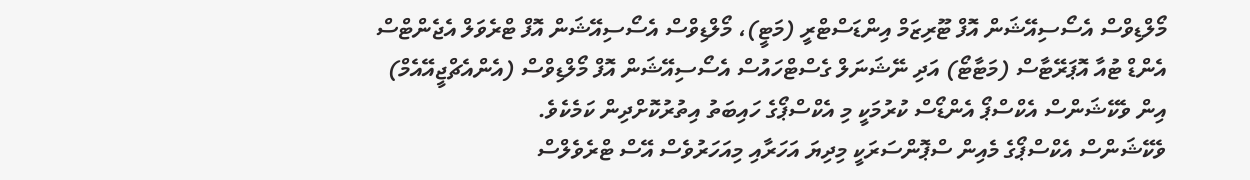މޯލްޑިވްސް އެސޯސިއޭޝަން އޮފް ޓޫރިޒަމް އިންޑަސްޓްރީ (މަޓީ)، މޯލްޑިވްސް އެސޯސިއޭޝަން އޮފް ޓްރެވަލް އެޖެންޓްސް އެންޑް ޓުއާ އޮޕަރޭޓާސް (މަޓާޓޯ) އަދި ނޭޝަނަލް ގެސްޓްހައުސް އެސޯސިއޭޝަން އޮފް މޯލްޑިވްސް (އެންއެޗްޖީއޭއެމް) އިން ވެކޭޝަންސް އެކްސްޕޯ އެންޑޯސް ކުރުމަކީ މި އެކްސްޕޯގެ ހައިބަތު އިތުރުކޮށްދިން ކަމެކެވެ.
ވެކޭޝަންސް އެކްސްޕޯގެ މެއިން ސްޕޮންސަރަކީ މިދިޔަ އަހަރާއި މިއަހަރުވެސް އޭސް ޓްރެވެލްސް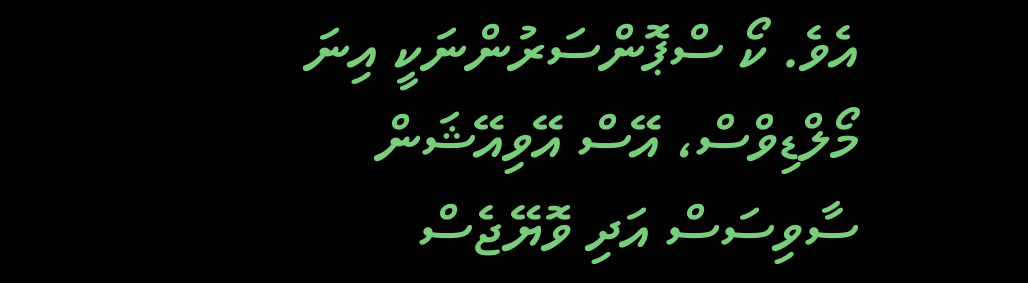އެވެ. ކޯ ސްޕޮންސަރުންނަކީ އިނަ މޯލްޑިވްސް، އޭސް އޭވިއޭޝަން ސާވިސަސް އަދި ވޮޔޭޖެސް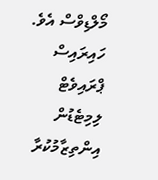މޯލްޑިވްސް އެވެ.
ހައިރައިސް ޕްރައިވެޓް ލިމިޓެޑުން އިންތިޒާމުކުރާ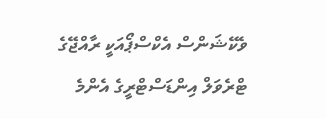ވެކޭޝަންސް އެކްސްޕޯއަކީ ރާއްޖޭގެ ޓްރެވަލް އިންޑަސްޓްރީގެ އެންމެ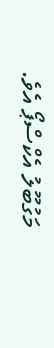މަގުބޫލު އެކްސްޕޯ އެވެ.